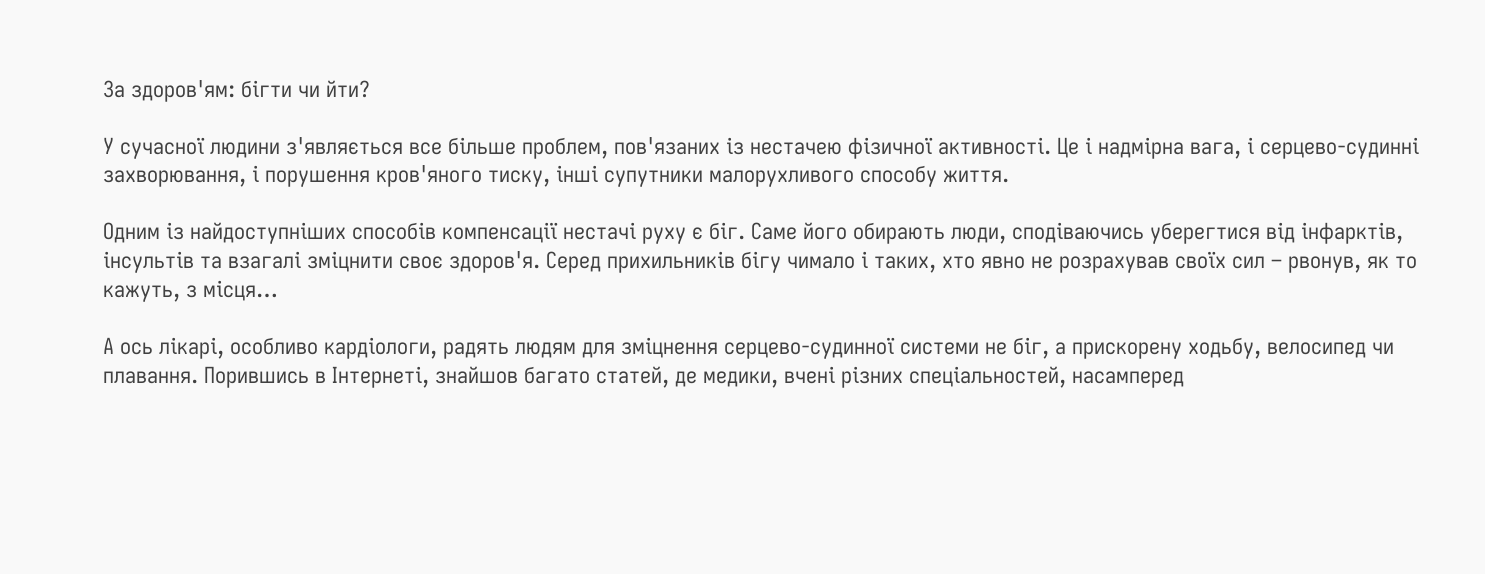За здоров'ям: бігти чи йти?

У сучасної людини з'являється все більше проблем, пов'язаних із нестачею фізичної активності. Це і надмірна вага, і серцево-судинні захворювання, і порушення кров'яного тиску, інші супутники малорухливого способу життя.

Одним із найдоступніших способів компенсації нестачі руху є біг. Саме його обирають люди, сподіваючись уберегтися від інфарктів, інсультів та взагалі зміцнити своє здоров'я. Серед прихильників бігу чимало і таких, хто явно не розрахував своїх сил – рвонув, як то кажуть, з місця…

А ось лікарі, особливо кардіологи, радять людям для зміцнення серцево-судинної системи не біг, а прискорену ходьбу, велосипед чи плавання. Порившись в Інтернеті, знайшов багато статей, де медики, вчені різних спеціальностей, насамперед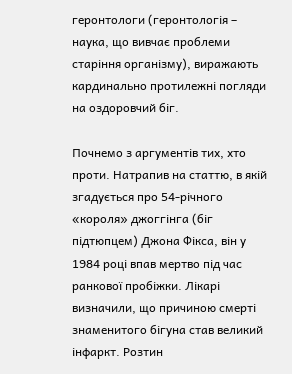геронтологи (геронтологія – наука, що вивчає проблеми старіння організму), виражають кардинально протилежні погляди на оздоровчий біг.

Почнемо з аргументів тих, хто проти. Натрапив на статтю, в якій згадується про 54-річного «короля» джоггінга (біг підтюпцем) Джона Фікса, він у 1984 році впав мертво під час ранкової пробіжки. Лікарі визначили, що причиною смерті знаменитого бігуна став великий інфаркт. Розтин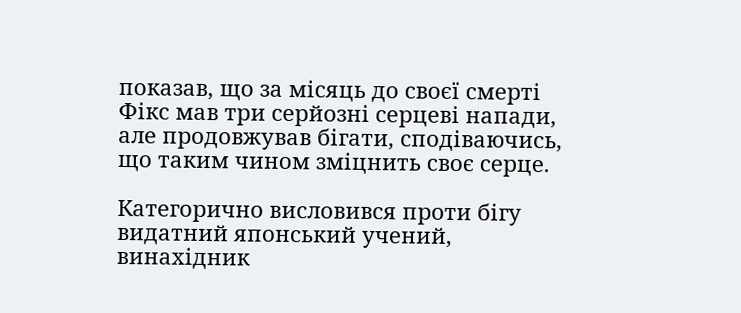показав, що за місяць до своєї смерті Фікс мав три серйозні серцеві напади, але продовжував бігати, сподіваючись, що таким чином зміцнить своє серце.

Категорично висловився проти бігу видатний японський учений, винахідник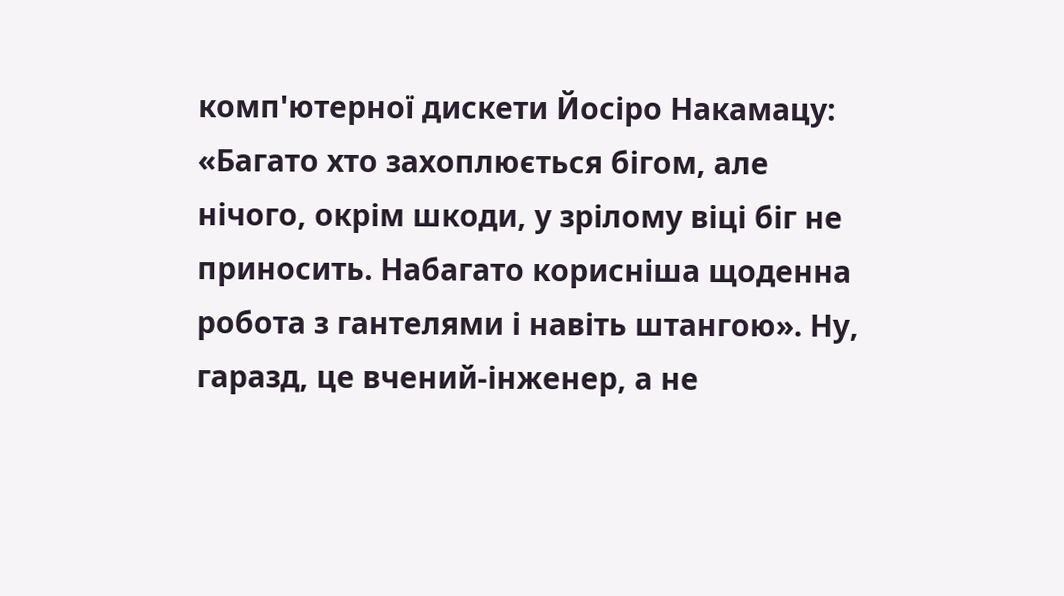комп'ютерної дискети Йосіро Накамацу: «Багато хто захоплюється бігом, але нічого, окрім шкоди, у зрілому віці біг не приносить. Набагато корисніша щоденна робота з гантелями і навіть штангою». Ну, гаразд, це вчений-інженер, а не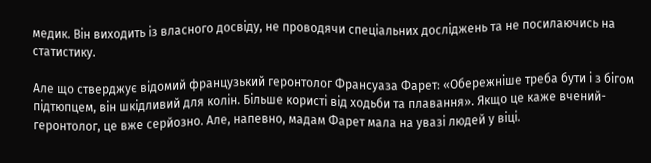медик. Він виходить із власного досвіду, не проводячи спеціальних досліджень та не посилаючись на статистику.

Але що стверджує відомий французький геронтолог Франсуаза Фарет: «Обережніше треба бути і з бігом підтюпцем, він шкідливий для колін. Більше користі від ходьби та плавання». Якщо це каже вчений-геронтолог, це вже серйозно. Але, напевно, мадам Фарет мала на увазі людей у віці.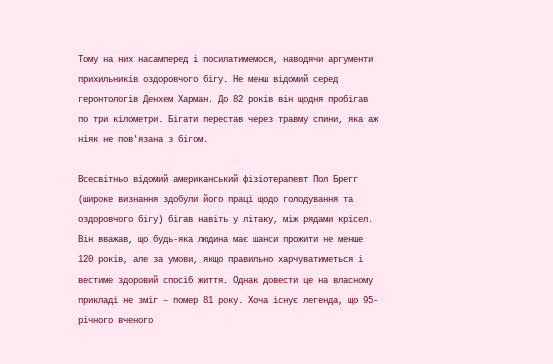Тому на них насамперед і посилатимемося, наводячи аргументи прихильників оздоровчого бігу. Не менш відомий серед геронтологів Денхем Харман. До 82 років він щодня пробігав по три кілометри. Бігати перестав через травму спини, яка аж ніяк не пов'язана з бігом.

Всесвітньо відомий американський фізіотерапевт Пол Брегг (широке визнання здобули його праці щодо голодування та оздоровчого бігу) бігав навіть у літаку, між рядами крісел. Він вважав, що будь-яка людина має шанси прожити не менше 120 років, але за умови, якщо правильно харчуватиметься і вестиме здоровий спосіб життя. Однак довести це на власному прикладі не зміг – помер 81 року. Хоча існує легенда, що 95-річного вченого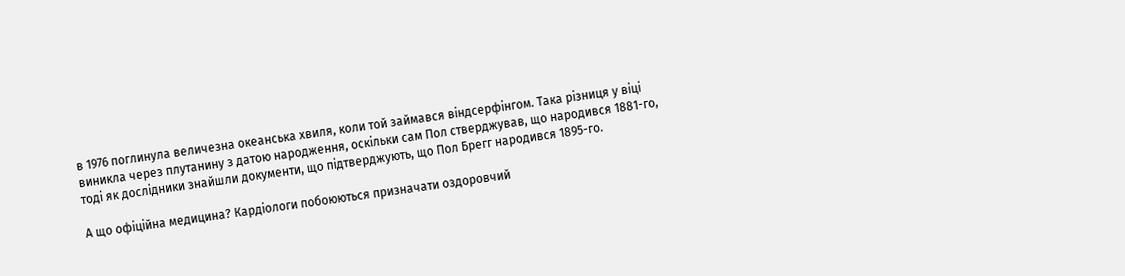в 1976 поглинула величезна океанська хвиля, коли той займався віндсерфінгом. Така різниця у віці виникла через плутанину з датою народження, оскільки сам Пол стверджував, що народився 1881-го, тоді як дослідники знайшли документи, що підтверджують, що Пол Брегг народився 1895-го.

А що офіційна медицина? Кардіологи побоюються призначати оздоровчий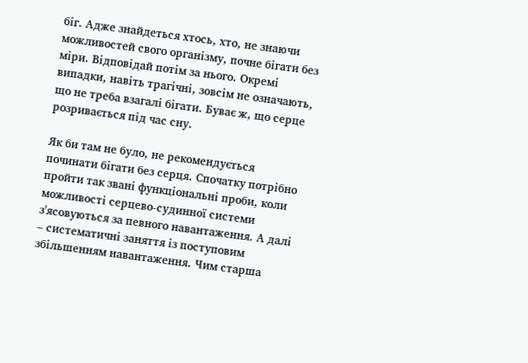біг. Адже знайдеться хтось, хто, не знаючи можливостей свого організму, почне бігати без міри. Відповідай потім за нього. Окремі випадки, навіть трагічні, зовсім не означають, що не треба взагалі бігати. Буває ж, що серце розривається під час сну.

Як би там не було, не рекомендується починати бігати без серця. Спочатку потрібно пройти так звані функціональні проби, коли можливості серцево-судинної системи з'ясовуються за певного навантаження. А далі – систематичні заняття із поступовим збільшенням навантаження. Чим старша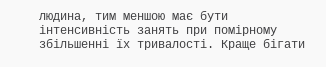людина, тим меншою має бути інтенсивність занять при помірному збільшенні їх тривалості. Краще бігати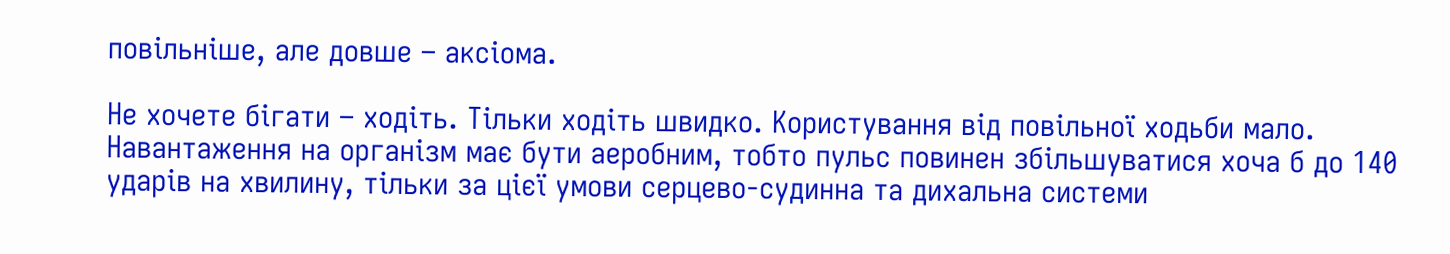повільніше, але довше – аксіома.

Не хочете бігати – ходіть. Тільки ходіть швидко. Користування від повільної ходьби мало. Навантаження на організм має бути аеробним, тобто пульс повинен збільшуватися хоча б до 140 ударів на хвилину, тільки за цієї умови серцево-судинна та дихальна системи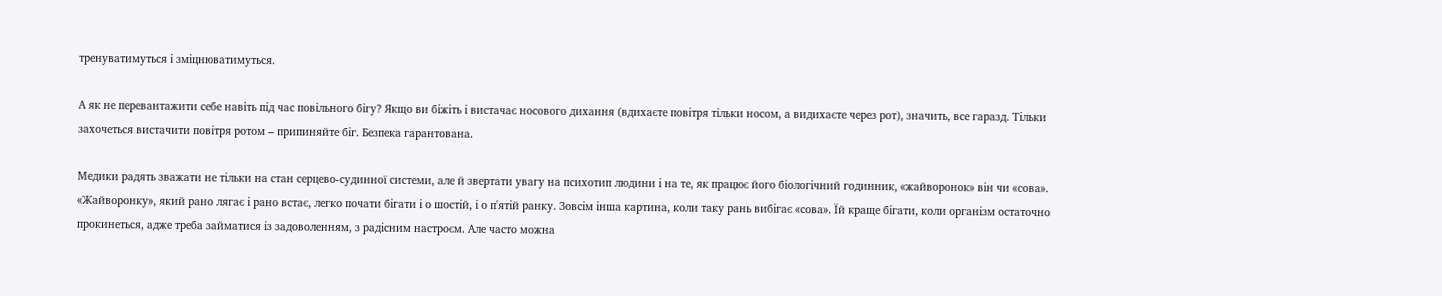тренуватимуться і зміцнюватимуться.

А як не перевантажити себе навіть під час повільного бігу? Якщо ви біжіть і вистачає носового дихання (вдихаєте повітря тільки носом, а видихаєте через рот), значить, все гаразд. Тільки захочеться вистачити повітря ротом – припиняйте біг. Безпека гарантована.

Медики радять зважати не тільки на стан серцево-судинної системи, але й звертати увагу на психотип людини і на те, як працює його біологічний годинник, «жайворонок» він чи «сова». «Жайворонку», який рано лягає і рано встає, легко почати бігати і о шостій, і о п'ятій ранку. Зовсім інша картина, коли таку рань вибігає «сова». Їй краще бігати, коли організм остаточно прокинеться, адже треба займатися із задоволенням, з радісним настроєм. Але часто можна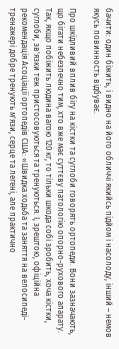бачити: один біжить, і видно на його обличчі якийсь підйом і насолоду, інший – немов якусь повинность відбуває.

Про шкідливий вплив бігу на кістки та суглоби говорять ортопеди. Вони зазначають, що бігати небезпечно тим, хто вже має суттєву патологію опорно-рухового апарату. Так, якщо побіжить людина вагою 120 кг, то тільки шкода собі зробить, хоча кістки, суглоби, зв'язки теж пристосовуються та тренуються. І, зрештою, офіційна рекомендація Асоціації ортопедів США: «Швидка ходьба та заняття на велосипеді-тренажері добре тренують м'язи, серце та легені, але практично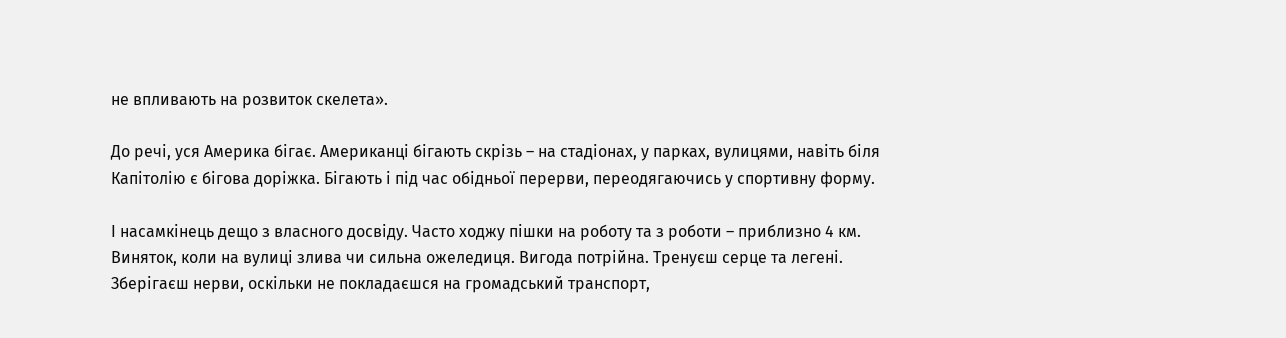не впливають на розвиток скелета».

До речі, уся Америка бігає. Американці бігають скрізь – на стадіонах, у парках, вулицями, навіть біля Капітолію є бігова доріжка. Бігають і під час обідньої перерви, переодягаючись у спортивну форму.

І насамкінець дещо з власного досвіду. Часто ходжу пішки на роботу та з роботи – приблизно 4 км. Виняток, коли на вулиці злива чи сильна ожеледиця. Вигода потрійна. Тренуєш серце та легені. Зберігаєш нерви, оскільки не покладаєшся на громадський транспорт,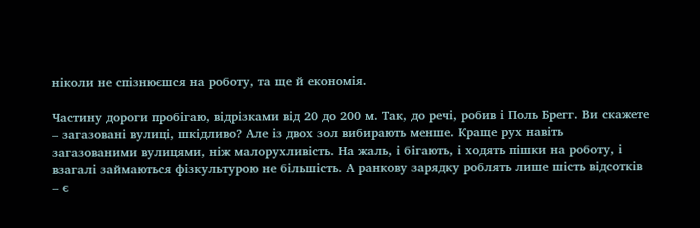ніколи не спізнюєшся на роботу, та ще й економія.

Частину дороги пробігаю, відрізками від 20 до 200 м. Так, до речі, робив і Поль Брегг. Ви скажете – загазовані вулиці, шкідливо? Але із двох зол вибирають менше. Краще рух навіть загазованими вулицями, ніж малорухливість. На жаль, і бігають, і ходять пішки на роботу, і взагалі займаються фізкультурою не більшість. А ранкову зарядку роблять лише шість відсотків – є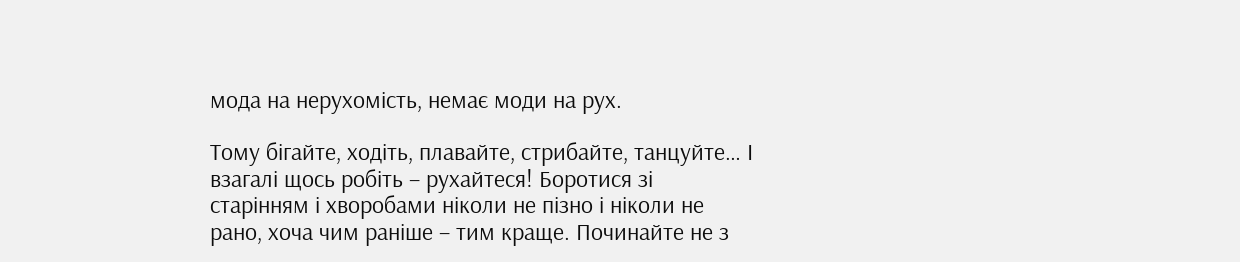мода на нерухомість, немає моди на рух.

Тому бігайте, ходіть, плавайте, стрибайте, танцуйте… І взагалі щось робіть – рухайтеся! Боротися зі старінням і хворобами ніколи не пізно і ніколи не рано, хоча чим раніше – тим краще. Починайте не з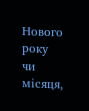Нового року чи місяця,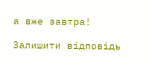а вже завтра!

Залишити відповідь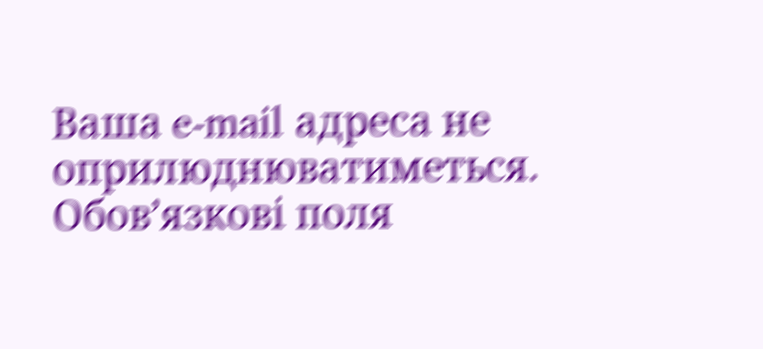Ваша e-mail адреса не оприлюднюватиметься. Обов’язкові поля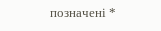позначені *